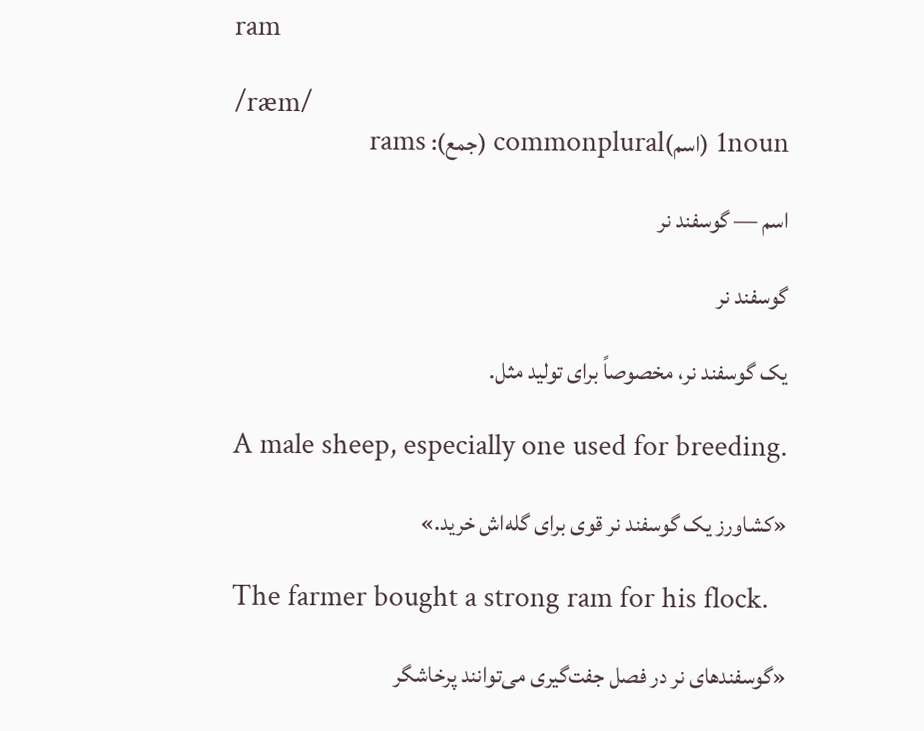ram

/ræm/
1noun (اسم)commonplural (جمع): rams

اسم — گوسفند نر

گوسفند نر

یک گوسفند نر، مخصوصاً برای تولید مثل.

A male sheep, especially one used for breeding.

«کشاورز یک گوسفند نر قوی برای گله‌اش خرید.»

The farmer bought a strong ram for his flock.

«گوسفندهای نر در فصل جفت‌گیری می‌توانند پرخاشگر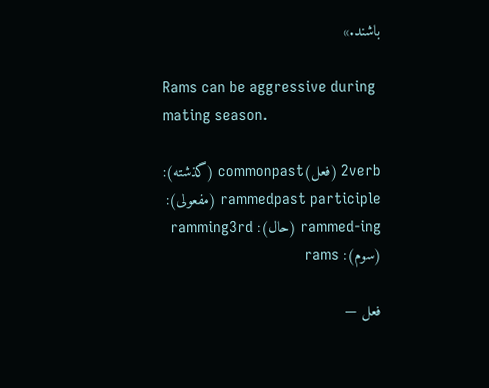باشند.»

Rams can be aggressive during mating season.

2verb (فعل)commonpast (گذشته): rammedpast participle (مفعولی): rammed-ing (حال): ramming3rd (سوم): rams

فعل —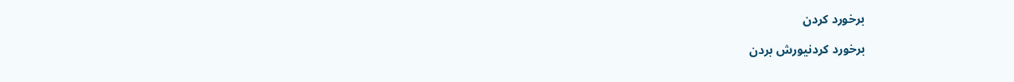برخورد کردن

برخورد کردنیورش بردن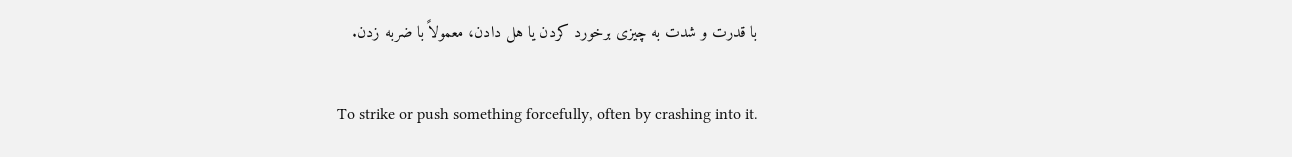با قدرت و شدت به چیزی برخورد کردن یا هل دادن، معمولاً با ضربه زدن.

To strike or push something forcefully, often by crashing into it.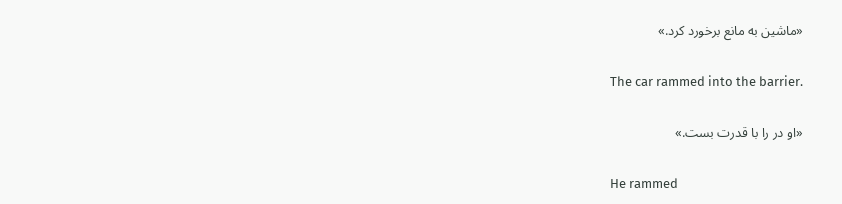«ماشین به مانع برخورد کرد.»

The car rammed into the barrier.

«او در را با قدرت بست.»

He rammed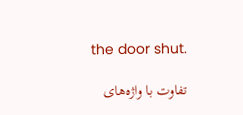the door shut.

تفاوت با واژه‌های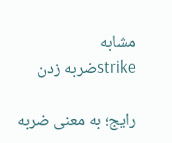مشابه
strikeضربه زدن

رایج؛ به معنی ضربه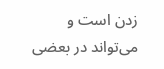زدن است و می‌تواند در بعضی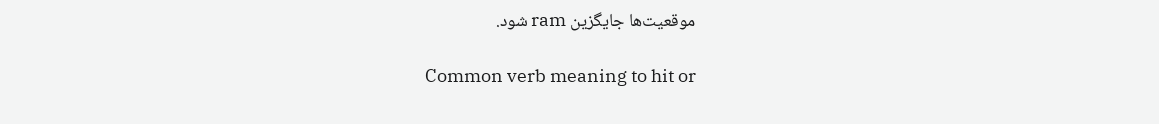موقعیت‌ها جایگزین ram شود.

Common verb meaning to hit or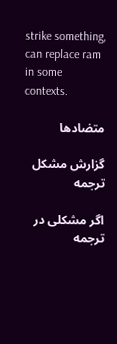strike something, can replace ram in some contexts.

متضادها

گزارش مشکل ترجمه

اگر مشکلی در ترجمه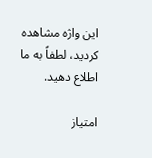این واژه مشاهده کردید، لطفاً به ما اطلاع دهید.

امتیاز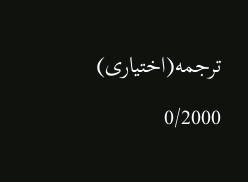ترجمه(اختیاری)

0/2000